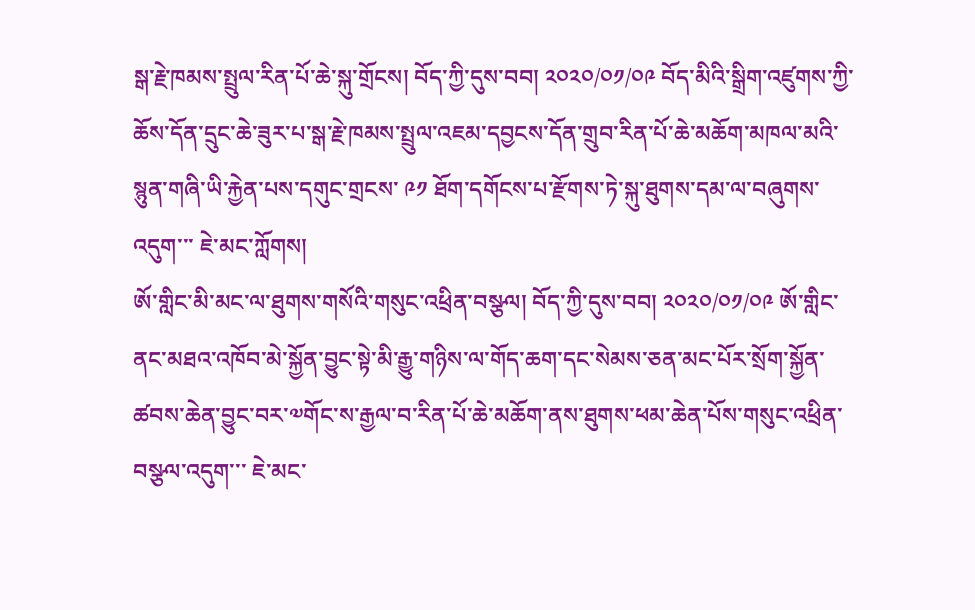སྒ་རྗེ་ཁམས་སྤྲུལ་རིན་པོ་ཆེ་སྐུ་གྲོངས། བོད་ཀྱི་དུས་བབ། ༢༠༢༠/༠༡/༠༩ བོད་མིའི་སྒྲིག་འཛུགས་ཀྱི་ཆོས་དོན་དྲུང་ཆེ་ཟུར་པ་སྒ་རྗེ་ཁམས་སྤྲུལ་འཇམ་དབྱངས་དོན་གྲུབ་རིན་པོ་ཆེ་མཆོག་མཁལ་མའི་སྙུན་གཞི་ཡི་རྐྱེན་པས་དགུང་གྲངས་ ༩༡ ཐོག་དགོངས་པ་རྫོགས་ཏེ་སྐུ་ཐུགས་དམ་ལ་བཞུགས་འདུག་་་ ཇེ་མང་ཀློགས།
ཨོ་གླིང་མི་མང་ལ་ཐུགས་གསོའི་གསུང་འཕྲིན་བསྩལ། བོད་ཀྱི་དུས་བབ། ༢༠༢༠/༠༡/༠༩ ཨོ་གླིང་ནང་མཐའ་འཁོབ་མེ་སྐྱོན་བྱུང་སྟེ་མི་རྒྱུ་གཉིས་ལ་གོད་ཆག་དང་སེམས་ཅན་མང་པོར་སྲོག་སྐྱོན་ཚབས་ཆེན་བྱུང་བར་༧གོང་ས་རྒྱལ་བ་རིན་པོ་ཆེ་མཆོག་ནས་ཐུགས་ཕམ་ཆེན་པོས་གསུང་འཕྲིན་བསྩལ་འདུག་་་ ཇེ་མང་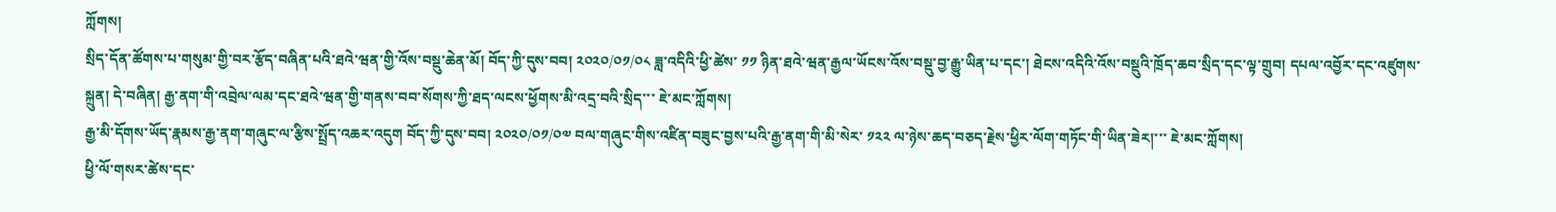ཀློགས།
སྲིད་དོན་ཚོགས་པ་གསུམ་གྱི་བར་རྩོད་བཞིན་པའི་ཐའེ་ཝན་གྱི་འོས་བསྡུ་ཆེན་མོ། བོད་ཀྱི་དུས་བབ། ༢༠༢༠/༠༡/༠༨ ཟླ་འདིའི་ཕྱི་ཚེས་ ༡༡ ཉིན་ཐའེ་ཝན་རྒྱལ་ཡོངས་འོས་བསྡུ་བྱ་རྒྱུ་ཡིན་པ་དང་། ཐེངས་འདིའི་འོས་བསྡུའི་ཁྲོད་ཆབ་སྲིད་དང་ལྟ་གྲུབ། དཔལ་འབྱོར་དང་འཛུགས་སྐྲུན། དེ་བཞིན། རྒྱ་ནག་གི་འབྲེལ་ལམ་དང་ཐའེ་ཝན་གྱི་གནས་བབ་སོགས་ཀྱི་ཐད་ལངས་ཕྱོགས་མི་འདྲ་བའི་སྲིད་་་ ཇེ་མང་ཀློགས།
རྒྱ་མི་དོགས་ཡོད་རྣམས་རྒྱ་ནག་གཞུང་ལ་རྩིས་སྤྲོད་འཆར་འདུག བོད་ཀྱི་དུས་བབ། ༢༠༢༠/༠༡/༠༧ བལ་གཞུང་གིས་འཛིན་བཟུང་བྱས་པའི་རྒྱ་ནག་གི་མི་སེར་ ༡༢༢ ལ་ཉེས་ཆད་བཅད་རྗེས་ཕྱིར་ལོག་གཏོང་གི་ཡིན་ཟེར།་་་ ཇེ་མང་ཀློགས།
ཕྱི་ལོ་གསར་ཚེས་དང་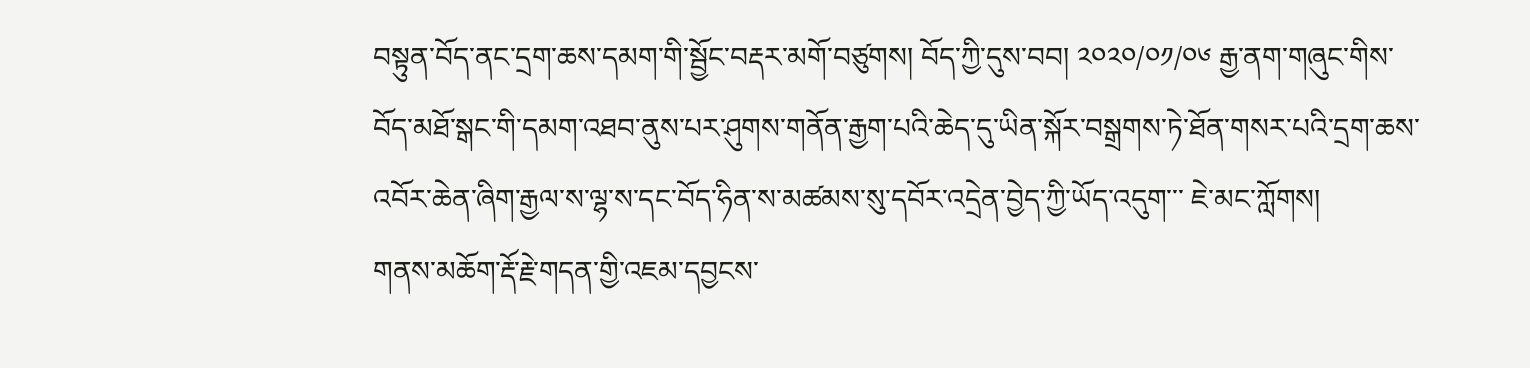བསྟུན་བོད་ནང་དྲག་ཆས་དམག་གི་སྦྱོང་བརྡར་མགོ་བཙུགས། བོད་ཀྱི་དུས་བབ། ༢༠༢༠/༠༡/༠༦ རྒྱ་ནག་གཞུང་གིས་བོད་མཐོ་སྒང་གི་དམག་འཐབ་ནུས་པར་ཤུགས་གནོན་རྒྱག་པའི་ཆེད་དུ་ཡིན་སྐོར་བསྒྲགས་ཏེ་ཐོན་གསར་པའི་དྲག་ཆས་འབོར་ཆེན་ཞིག་རྒྱལ་ས་ལྷ་ས་དང་བོད་ཧིན་ས་མཚམས་སུ་དབོར་འདྲེན་བྱེད་ཀྱི་ཡོད་འདུག་་་ ཇེ་མང་ཀློགས།
གནས་མཆོག་རྡོ་རྗེ་གདན་གྱི་འཇམ་དབྱངས་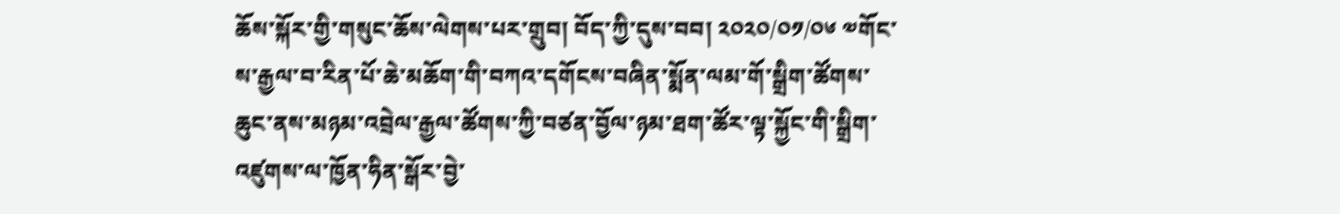ཆོས་སྐོར་གྱི་གསུང་ཆོས་ལེགས་པར་གྲུབ། བོད་ཀྱི་དུས་བབ། ༢༠༢༠/༠༡/༠༦ ༧གོང་ས་རྒྱལ་བ་རིན་པོ་ཆེ་མཆོག་གི་བཀའ་དགོངས་བཞིན་སྨོན་ལམ་གོ་སྒྲིག་ཚོགས་ཆུང་ནས་མཉམ་འབྲེལ་རྒྱལ་ཚོགས་ཀྱི་བཙན་བྱོལ་ཉམ་ཐག་ཚོར་ལྟ་སྐྱོང་གི་སྒྲིག་འཛུགས་ལ་ཁྱོན་ཧིན་སྒོར་བྱེ་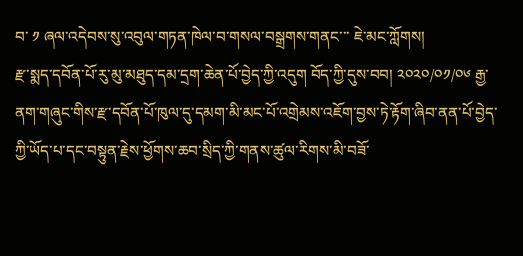བ་ ༡ ཞལ་འདེབས་སུ་འབུལ་གཏན་ཁེལ་བ་གསལ་བསྒྲགས་གནང་་་ ཇེ་མང་ཀློགས།
རྫ་སྨད་དབོན་པོ་རུ་མུ་མཐུད་དམ་དྲག་ཆེན་པོ་བྱེད་ཀྱི་འདུག བོད་ཀྱི་དུས་བབ། ༢༠༢༠/༠༡/༠༦ རྒྱ་ནག་གཞུང་གིས་རྫ་དབོན་པོ་ཁུལ་དུ་དམག་མི་མང་པོ་འགྲེམས་འཇོག་བྱས་ཏེ་རྟོག་ཞིབ་ནན་པོ་བྱེད་ཀྱི་ཡོད་པ་དང་བསྟུན་རྗེས་ཕྱོགས་ཆབ་སྲིད་ཀྱི་གནས་ཚུལ་རིགས་མི་བཟོ་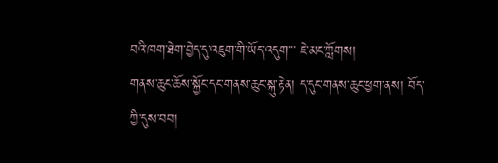བའི་ཁག་ཐེག་བྱེད་དུ་འཇུག་གི་ཡོད་འདུག་་་ ཇེ་མང་ཀློགས།
གནས་ཆུང་ཆོས་སྐྱོང་དང་གནས་ཆུང་སྐུ་རྟེན། ད་དུང་གནས་ཆུང་ཕྱག་ནས། བོད་ཀྱི་དུས་བབ།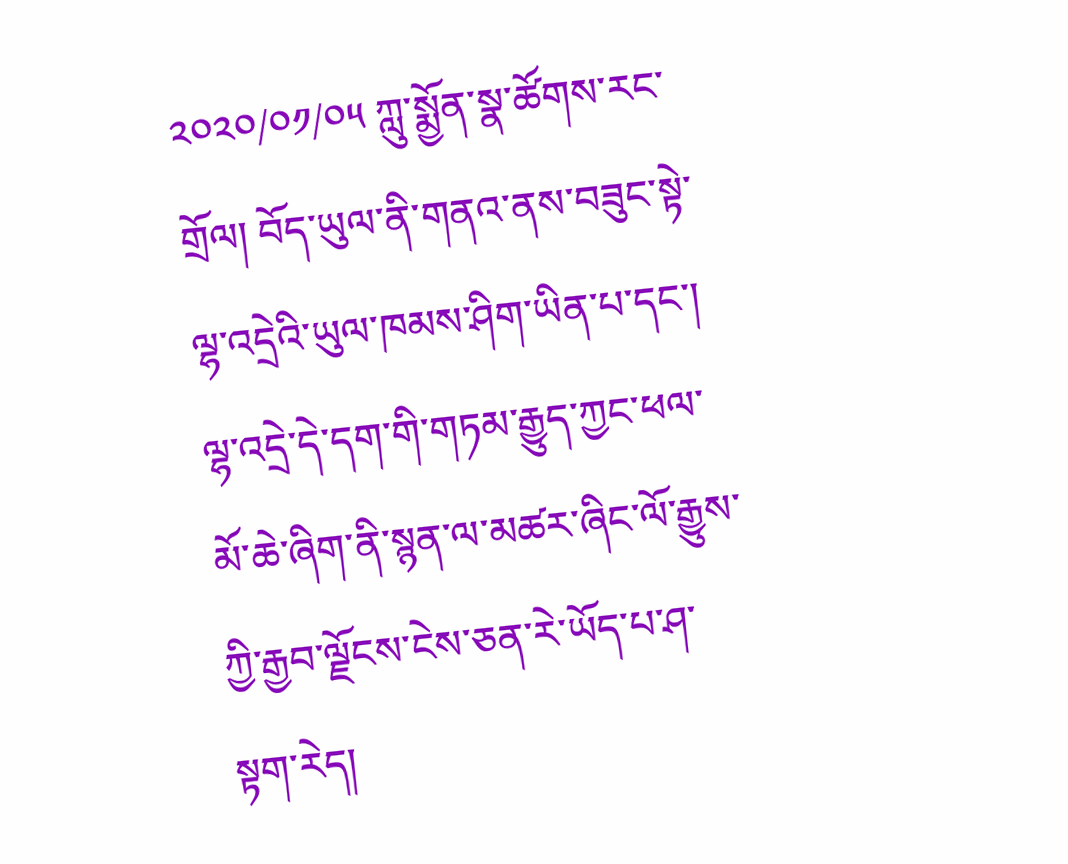༢༠༢༠/༠༡/༠༥ ཀླུ་སྨྱོན་སྣ་ཚོགས་རང་གྲོལ། བོད་ཡུལ་ནི་གནའ་ནས་བཟུང་སྟེ་ལྷ་འདྲེའི་ཡུལ་ཁམས་ཤིག་ཡིན་པ་དང་། ལྷ་འདྲེ་དེ་དག་གི་གཏམ་རྒྱུད་ཀྱང་ཕལ་མོ་ཆེ་ཞིག་ནི་སྙན་ལ་མཚར་ཞིང་ལོ་རྒྱུས་ཀྱི་རྒྱབ་ལྗོངས་ངེས་ཅན་རེ་ཡོད་པ་ཤ་སྟག་རེད།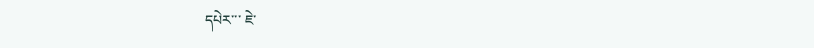དཔེར་་་ ཇེ་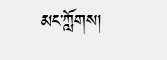མང་ཀློགས།